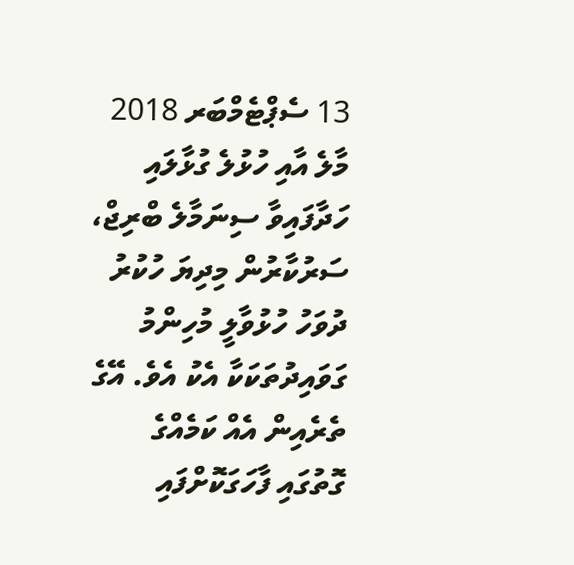13 ސެޕްޓެމްބަރ 2018
މާލެ އާއި ހުޅުލެ ގުޅާލައި ހަދާފައިވާ ސިނަމާލެ ބްރިޖް، ސަރުކާރުން މިދިޔަ ހުކުރު ދުވަހު ހުޅުވާލީ މުހިންމު ގަވައިދުތަކަކާ އެކު އެވެ. އޭގެ ތެރެއިން އެއް ކަމެއްގެ ގޮތުގައި ފާހަގަކޮށްފައި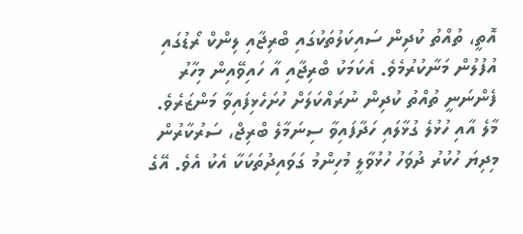އޮތީ، ތުއްތު ކުދިން ސައިކަލުތަކުގައި ބްރިޖާއި ލިންކް ރޯޑުގައި އުފުލުން މަނާކުރުމެވެ. އެކަމަކު ބްރިޖާއި އާ ހައިވޭއިން މިހާރު ފެންނަނީ ތުއްތު ކުދިން ނުރައްކަލަށް ހުށަހެޅިފައިވާ މަންޒަރެވެ.
މާލެ އާއި ހުޅުލެ ގުޅާލައި ހަދާފައިވާ ސިނަމާލެ ބްރިޖް، ސަރުކާރުން މިދިޔަ ހުކުރު ދުވަހު ހުޅުވާލީ މުހިންމު ގަވައިދުތަކަކާ އެކު އެވެ. އޭގެ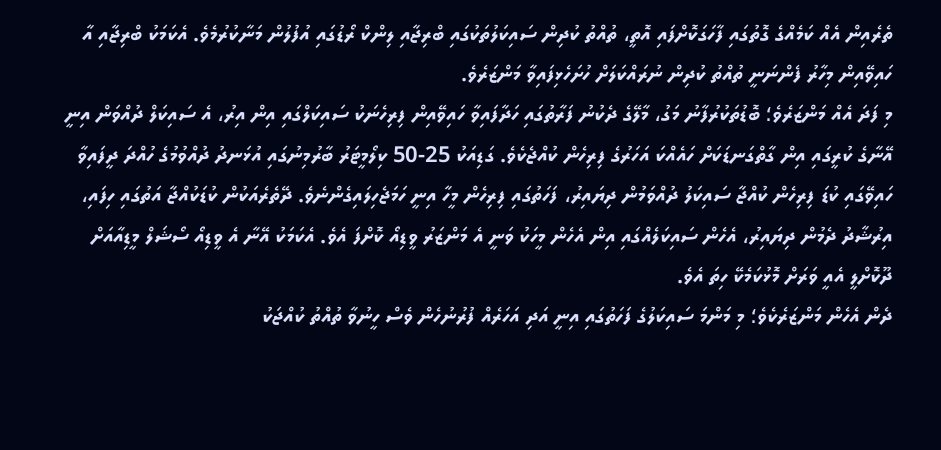ތެރެއިން އެއް ކަމެއްގެ ގޮތުގައި ފާހަގަކޮށްފައި އޮތީ، ތުއްތު ކުދިން ސައިކަލުތަކުގައި ބްރިޖާއި ލިންކް ރޯޑުގައި އުފުލުން މަނާކުރުމެވެ. އެކަމަކު ބްރިޖާއި އާ ހައިވޭއިން މިހާރު ފެންނަނީ ތުއްތު ކުދިން ނުރައްކަލަށް ހުށަހެޅިފައިވާ މަންޒަރެވެ.
މި ފަދަ އެއް މަންޒަރެވެ؛ ބޮޑުތަކުރުފާނު މަގު، މާލޭގެ ދެކުނު ފަރާތުގައި ހަދާފައިވާ ހައިވޭއިން ފިރިހެނަކު ސައިކަލްގައި އިން އިރު، އެ ސައިކަލް ދުއްވަން އިނީ އޭނާގެ ކުރީގައި އިން ގާތްގަނޑަކަށް ހައެއްކަ އަހަރުގެ ފިރިހެން ކުއްޖެކެވެ. ގަޑިއަކު 25-50 ކިލޯމީޓަރު ބާރުމިނުގައި އުޅަނދު ދުއްވުމުގެ ހުއްދަ ދީފައިވާ ހައިވޭގައި ކުޑަ ފިރިހެން ކުއްޖާ ސައިކަލު ދުއްވަމުން ދިޔައިރު، ފަހަތުގައި ފިރިހެން މީހާ އިނީ ހަމަޖެހިލައިގެންނެވެ. ދޭތެރެއަކުން ކުޑަކުއްޖާ އަތުގައި ހިފައި، އިރުޝާދު ދެމުން ދިޔައިރު، އެހެން ސައިކަލެއްގައި އިން އެހެން މީހަކު ވަނީ އެ މަންޒަރު ވީޑިއޯ ކޮށްފަ އެވެ. އެކަމަކު އޭނާ އެ ވީޑިއޯ ސޯޝަލް މީޑިއާއަށް ދޫކޮށްލީ އެއީ ވަރަށް މޮޅުކަމެކޭ ހިތަ އެވެ.
ދެން އެހެން މަންޒަރެކެވެ؛ މި މަންމަ ސައިކަލުގެ ފަހަތުގައި އިނީ އަދި އަހަރެއް ފުރުނުހެން ވެސް ހީނުވާ ތުއްތު ކުއްޖަކު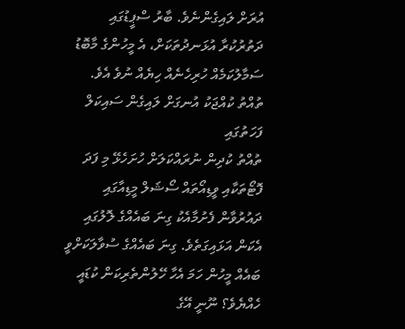އުރަށް ލައިގެންނެވެ. ބާރު ސްޕީޑުގައި ދަތުރުކުރާ އުޅަނދުތަކަށް، އެ މީހުންގެ މާބޮޑު ސަމާލުކަމެއް ހުރިހެނެއް ހިޔެއް ނުވެ އެވެ.
ތުއްތު ކުއްޖަކު އުނގަށް ލައިގެން ސައިކަލް ފަހަތުގައި
ތުއްތު ކުދިން ނުރައްކަލަށް ހުށަހެޅޭ މި ފަދަ ފޮޓޯތަކާއި ވީޑިއޯތައް ސޯޝަލް މީޑިއާގައި ދައުރުވާން ފެށުމާއެކު ގިނަ ބައެއްގެ ލޮލުގައި އެކަން އަޅައިގަތެވެ. ގިނަ ބައެއްގެ ސުވާލަކަށްވީ ބައެއް މީހުން ހަމަ އެހާ ހޭލުންތެރިކަން ކުޑައީ ހެއްޔެވެ؟ ނޫނީ އޭގެ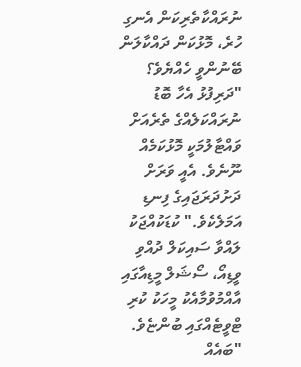ނުރައްކާތެރިކަން އެނގި ހުރެ، މޮޅުކަން ދައްކާލަން ބޭނުންވީ ހެއްޔެވެ؟
"ދަރިފުޅު އެހާ ބޮޑު ނުރައްކަލެއްގެ ތެރެއަށް ވައްޓާލުމަކީ މޮޅުކަމެއް ނޫނެވެ. އެއީ ވަރަށް ދަށުދަރަޖައިގެ ފިނޑި އަމަލެކެވެ." ކުޑަކުއްޖަކު ލައްވާ ސައިކަލް ދުއްވި ވީޑިއޯ، ސޯޝަލް މީޑިއާގައި އާއްމުވުމާއެކު މީހަކު ކުރި ޓްވީޓެއްގައި ބުންޏެވެ.
"ބައެއް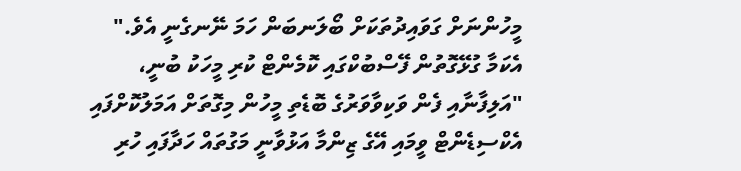މީހުންނަށް ގަވައިދުތަކަށް ބޯލަނބަން ހަމަ ނޭނގެނީ އެވެ."
އެކަމާ ގުޅޭގޮތުން ފޭސްބުކްގައި ކޮމެންޓް ކުރި މީހަކު ބުނީ، "އަލިފާނާއި ފެން ވަކިވާވަރުގެ ބޮޑެތި މީހުން މިގޮތަށް އަމަލުކޮށްފައި އެކްސިޑެންޓް ވީމައި އޭގެ ޒިންމާ އަޅުވާނީ މަގުތައް ހަދާފައި ހުރި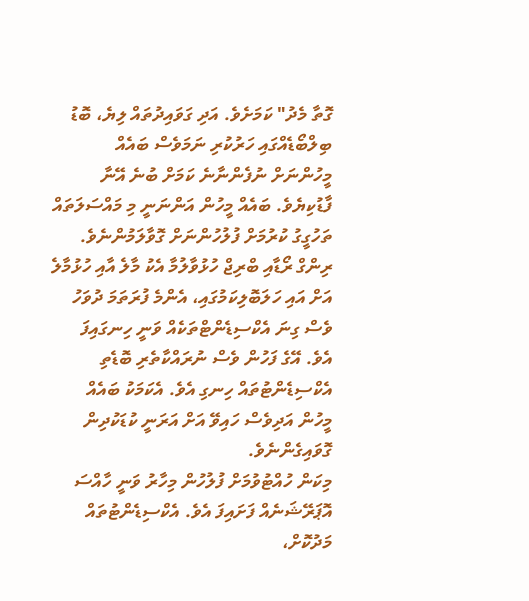ގޮތާ މެދު" ކަމަށެވެ. އަދި ގަވައިދުތައް ލިޔެ، ބޮޑު ބިލްބޯޑެއްގައި ހަރުކުރި ނަމަވެސް ބައެއް މީހުންނަށް ނުފެންނާނެ ކަމަށް ބުނެ އޭނާ ފާޑުކިޔެވެ. ބައެއް މީހުން އަންނަނީ މި މައްސަލަތައް ތަހުގީގު ކުރުމަށް ފުލުހުންނަށް ގޮވާލަމުންނެވެ.
ރިންގް ރޯޑާއި ބްރިޖް ހުޅުވާލުމާ އެކު މާލެ އާއި ހުޅުމާލެ އަށް އައި ހަލަބޮލިކަމުގައި، އެންމެ ފުރަތަމަ ދުވަހު ވެސް ގިނަ އެކްސިޑެންޓްތަކެއް ވަނީ ހިނގައިފަ އެވެ. އޭގެ ފަހުން ވެސް ނުރައްކާތެރި ބޮޑެތި އެކްސިޑެންޓުތައް ހިނގި އެވެ. އެކަމަކު ބައެއް މީހުން އަދިވެސް ހައިވޭ އަށް އަރަނީ ކުޑަކުދިން ގޮވައިގެންނެވެ.
މިކަން ހުއްޓުވުމަށް ފުލުހުން މިހާރު ވަނީ ހާއްސަ އޮޕަރޭޝަނެއް ފަށައިފަ އެވެ. އެކްސިޑެންޓުތައް މަދުކޮށް،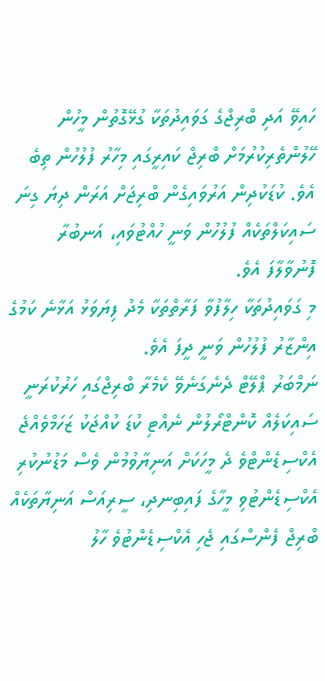ހައިވޭ އަދި ބްރިޖްގެ ގަވައިދުތަކާ ގުޅޭގޮތުން މީހުން ހޭލުންތެރިކުރުމަށް ބްރިޖް ކައިރީގައި މިހާރު ފުލުހުން ތިބެ އެވެ. ކުޑަކުދިން އަރުވައިގެން ބްރިޖަށް އަރަން ދިޔަ ގިނަ ސައިކަލްތަކެއް ފުލުހުން ވަނީ ހުއްޓުވައި، އަނބުރާ ފޮނުވާލާފަ އެވެ.
މި ގަވައިދުތަކާ ހިލާފުވާ ފަރާތްތަކާ މެދު ފިޔަވަޅު އަޅާނެ ކަމުގެ އިންޒާރު ފުލުހުން ވަނީ ދީފަ އެވެ.
ނަމްބަރު ޕްލޭޓް ދެނެގަނެވޭ ކެމެރާ ބްރިޖްގައި ހަރުކުރަނީ
ސައިކަލެއް ކޮންޓްރޯލުން ނެއްޓި ކުޑަ ކުއްޖަކު ޒަހަމްވެއްޖެ
އެކްސިޑެންޓްވެ ދެ މީހަކަށް އަނިޔާވުމުން ވެސް މަޑުނުކުރި
އެކްސިޑެންޓުވި މީހާގެ ފައިބިނދި، ސީރިއަސް އަނިޔާތަކެއް
ބްރިޖް ފެންސްގައި ޖެހި އެކްސިޑެންޓުވެ ހާލު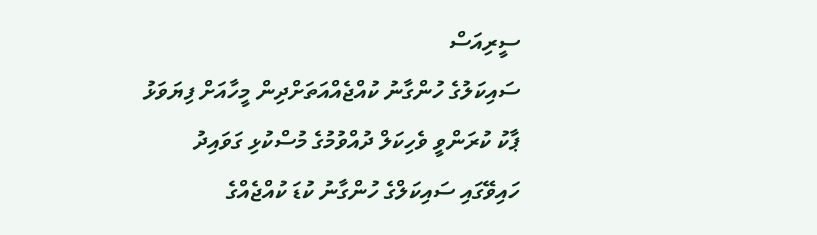ސީރިއަސް
ސައިކަލުގެ ހުންގާނު ކުއްޖެއްއަތަށްދިން މީހާއަށް ފިޔަވަޅު
ޕާކު ކުރަންވީ ވެހިކަލް ދުއްވުމުގެ މުސްކުޅި ގަވައިދު
ހައިވޭގައި ސައިކަލްގެ ހުންގާނު ކުޑަ ކުއްޖެއްގެ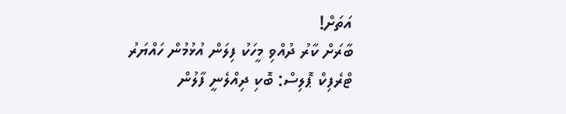އަތަށް!
ބާރަށް ކާރު ދުއްވި މީހަކު ފިލަން އުޅުމުން ހައްޔަރު
ޓްރެފިކް ޕޮލިސް: ބޮކި ދިއްލެނީ ފާލުން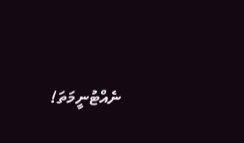ނެއްޓުނީމަތަ!